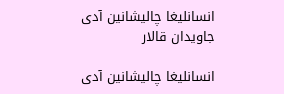انسانلیغا چالیشانین آدی جاویدان قالار

انسانلیغا چالیشانین آدی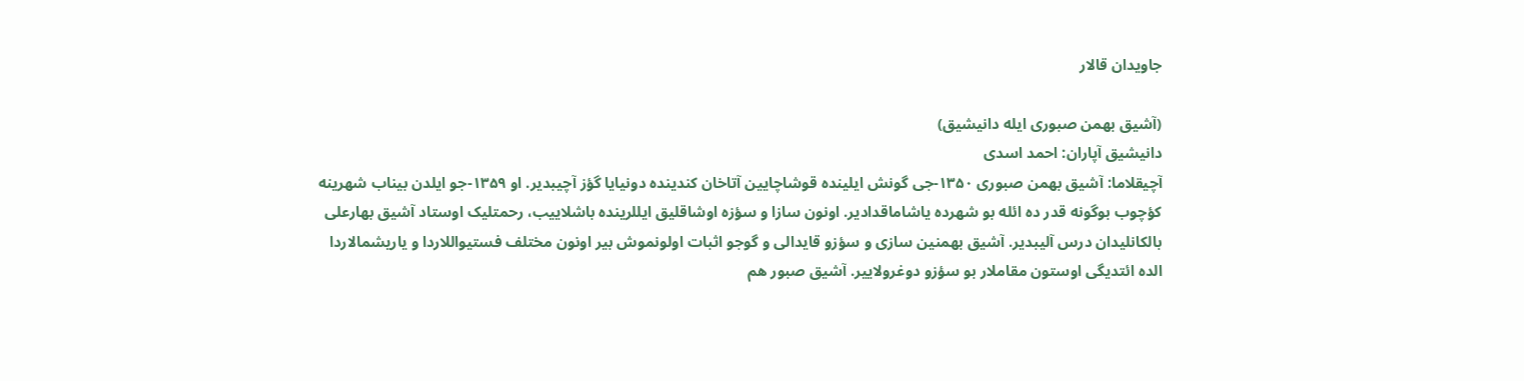جاویدان قالار

(آشیق بهمن صبوری ایله دانیشیق)
دانیشیق آپاران: احمد اسدی
آچیقلاما: آشیق بهمن صبوری ۱۳۵۰-جی گونش ایلینده قوشاچایین آتاخان کندینده دونیایا گؤز آچیبدیر. او ۱۳۵۹-جو ایلدن بیناب شهرینه کؤچوب بوگونه قدر ده ائله بو شهرده یاشاماقدادیر. اونون سازا و سؤزه اوشاقلیق ایللرینده باشلاییب، رحمتلیک اوستاد آشیق بهارعلی بالکانلیدان درس آلیبدیر. آشیق بهمنین سازی و سؤزو قایدالی و گوجو اثبات اولونموش بیر اونون مختلف فستیواللاردا و یاریشمالاردا الده ائتدیگی اوستون مقاملار بو سؤزو دوغرولاییر. آشیق صبور هم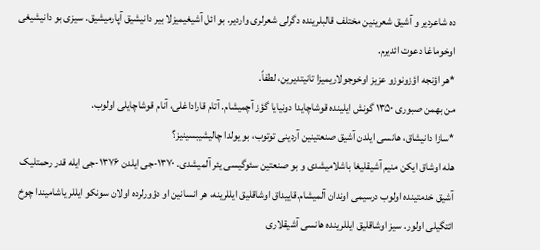ده شاعردیر و آشیق شعرینین مختلف قالبلرینده دگرلی شعرلری واردیر. بو ائل آشیغیمیزلا بیر دانیشیق آپارمیشیق. سیزی بو دانیشیغی اوخوماغا دعوت ائدیرم.
*هر اؤنجه اؤزونوزو عزیز اوخوجولاریمیزا تانیتدیرین، لطفاً.
من بهمن صبوری ۱۳۵۰ گونش ایلینده قوشاچایدا دونیایا گؤز آچمیشام. آتام قاراداغلی، آنام قوشاچایلی اولوب.
*سازا دانیشاق، هانسی ایلدن آشیق صنعتینین آردینی توتوب، بو یولدا چالیشیبسینیز؟
هله اوشاق ایکن منیم آشیقلیغا باشلامیشدی و بو صنعتین سئوگیسی یئر آلمیشدی. ۱۳۷۰-جی ایلدن ۱۳۷۶-جی ایله قدر رحمتلیک آشیق خدمتینده اولوب درسیمی اوندان آلمیشام.قاییداق اوشاقلیق ایللرینه، هر انسانین او دؤورلرده اولان سونکو ایللر یاشامیندا چوخ ائتگیلی اولور. سیز اوشاقلیق ایللرینده هانسی آشیقلاری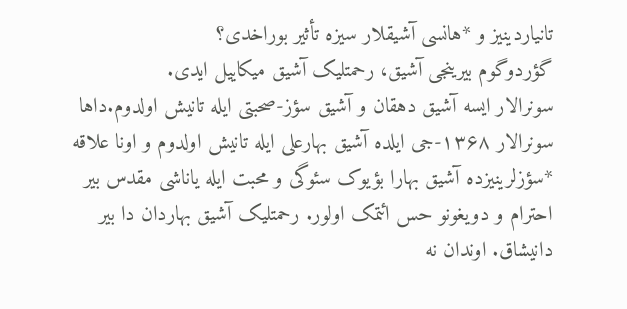تانیاردینیز و *هانسی آشیقلار سیزه تأثیر بوراخدی؟
گؤردوگوم بیرینجی آشیق، رحمتلیک آشیق میکاییل ایدی.
سونرالار ایسه آشیق دهقان و آشیق سؤز-صحبتی ایله تانیش اولدوم.داها سونرالار ۱۳۶۸-جی ایلده آشیق بهارعلی ایله تانیش اولدوم و اونا علاقه
*سؤزلرینیزده آشیق بهارا بؤیوک سئوگی و محبت ایله یاناشی مقدس بیر احترام و دویغونو حس ائتمک اولور. رحمتلیک آشیق بهاردان دا بیر دانیشاق. اوندان نه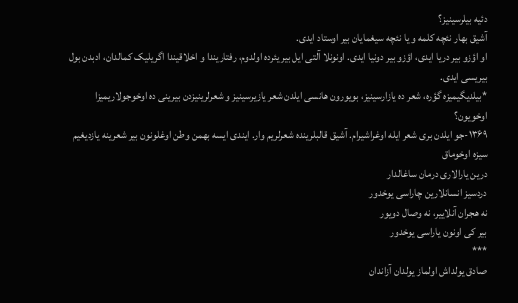دئیه بیلرسینیز؟
آشیق بهار نئچه کلمه و یا نئچه سیغمایان بیر اوستاد ایدی.
او اؤزو بیر دریا ایدی، اؤزو بیر دونیا ایدی. اونونلا آلتی ایل بیر یئرده اولدوم، رفتاریندا و اخلاقیندا اگریلیک کمالدان، ادبدن بول بیریسی ایدی.
*بیلدیگیمیزه گؤره، شعر ده یازارسینیز، بویورون هانسی ایلدن شعر یازیرسینیز و شعرلرینیزدن بیرینی ده اوخوجولاریمیزا اوخویون؟
۱۳۶۹-جو ایلدن بری شعر ایله اوغراشیرام. آشیق قالبلرینده شعرلریم وار. ایندی ایسه بهمن وطن اوغلونون بیر شعرینه یازدیغیم سیزه اوخوماق
درین یارالاری درمان ساغالدار
دردسیز انسانلارین چاراسی یوخدور
نه هجران آنلاییر، نه وصال دویور
بیر کی اونون یاراسی یوخدور
***
صادق یولداش اولماز یولدان آزاندان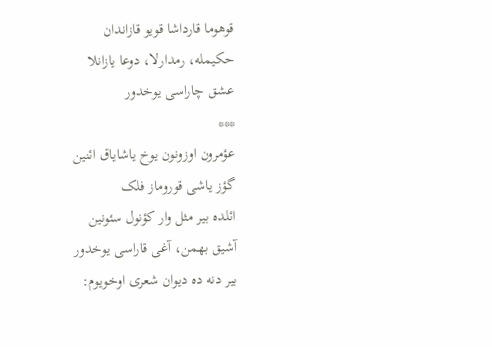قوهوما قارداشا قویو قازاندان
حکیمله، رمدارلا، دوعا یازانلا
عشق چاراسی یوخدور
***
عؤمرون اوزونون یوخ یاشایاق ائنین
گؤز یاشی قوروماز فلک
ائلده بیر مثل وار کؤنول سئونین
آشیق بهمن، آغی قاراسی یوخدور
بیر دنه ده دیوان شعری اوخویوم: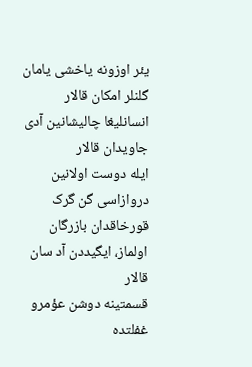یئر اوزونه یاخشی یامان گلنلر امکان قالار
انسانلیغا چالیشانین آدی جاویدان قالار
ایله دوست اولانین دروازاسی گن گرک
قورخاقدان بازرگان اولماز، ایگیددن آد سان قالار
قسمتینه دوشن عؤمرو غفلتده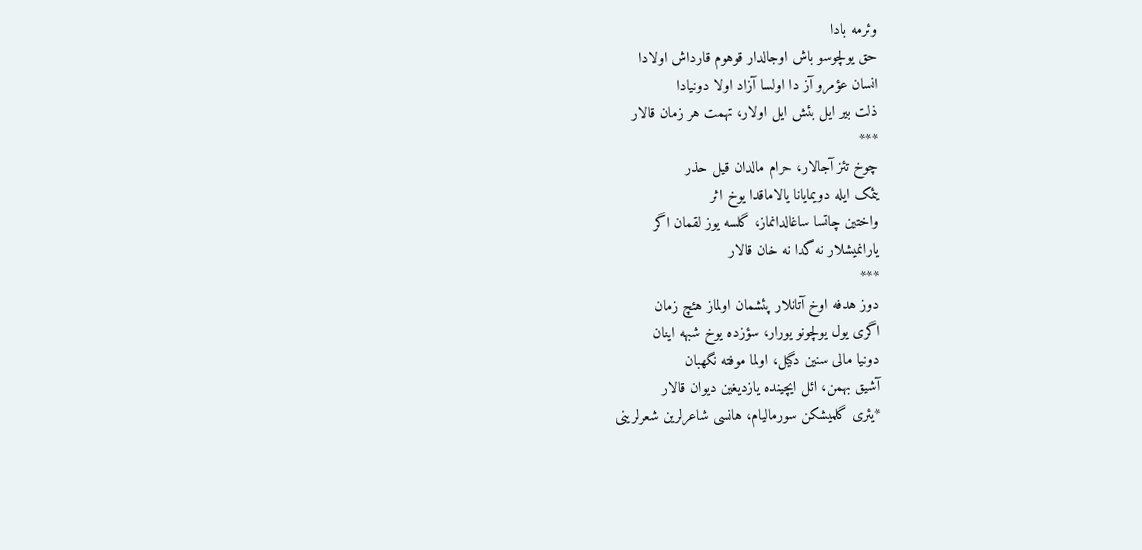وئرمه بادا
حق یولچوسو باش اوجالدار قوهوم قارداش اولادا
انسان عؤمرو آز دا اولسا آزاد اولا دونیادا
ذلت بیر ایل بئش ایل اولار، تهمت هر زمان قالار
***
چوخ تئز آجالار، حرام مالدان قیل حذر
یئمک ایله دویمایانا یالاماقدا یوخ اثر
واختین چاتسا ساغالدانماز، گلسه یوز لقمان اگر
یارانمیشلار نه گدا نه خان قالار
***
دوز هدفه اوخ آتانلار پئشمان اولماز هئچ زمان
اگری یول یولچونو یورار، سؤزده یوخ شبهه اینان
دونیا مالی سنین دگیل، اولما موفته نگهبان
آشیق بهمن، ائل ایچینده یازدیغین دیوان قالار
*یئری گلمیشکن سورمالیام، هانسی شاعرلرین شعرلرینی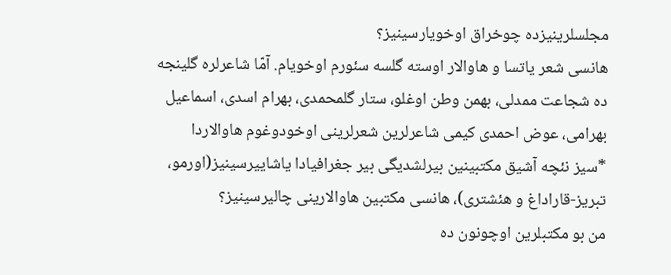مجلسلرینیزده چوخراق اوخویارسینیز؟
هانسی شعر یاتسا و هاوالار اوسته گلسه سئورم اوخویام. آمّا شاعرلره گلینجه ده شجاعت ممدلی، بهمن وطن اوغلو، ستار گلمحمدی، بهرام اسدی، اسماعیل بهرامی، عوض احمدی کیمی شاعرلرین شعرلرینی اوخودوغوم هاوالاردا
*سیز نئچه آشیق مکتبینین بیرلشدیگی بیر جغرافیادا یاشاییرسینیز(اورمو، تبریز-قاراداغ و هئشتری)، هانسی مکتبین هاوالارینی چالیرسینیز؟
من بو مکتبلرین اوچونون ده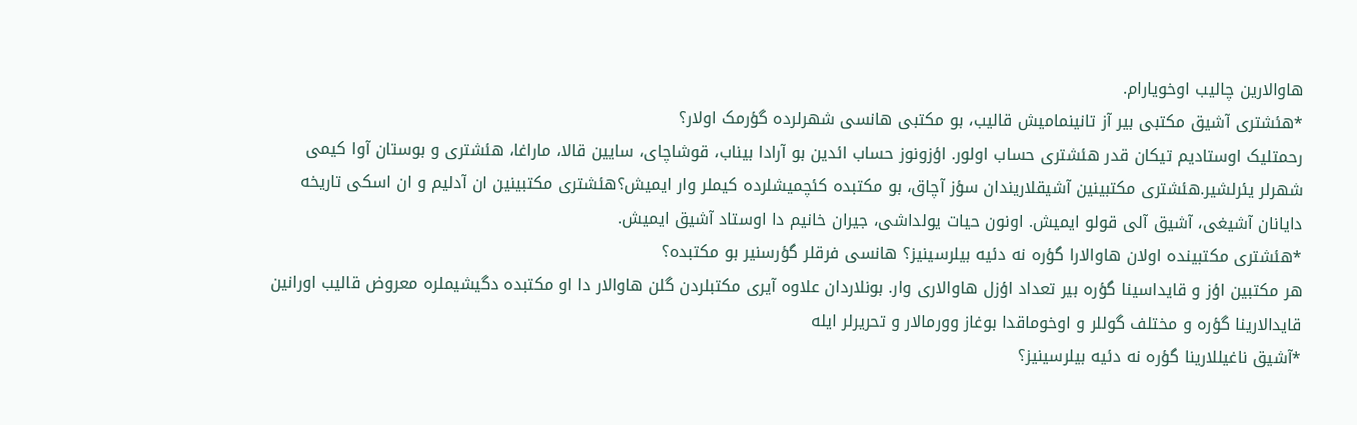هاوالارین چالیب اوخویارام.
*هئشتری آشیق مکتبی بیر آز تانینمامیش قالیب، بو مکتبی هانسی شهرلرده گؤرمک اولار؟
رحمتلیک اوستادیم تیکان قدر هئشتری حساب اولور. اؤزونوز حساب ائدین بو آرادا بیناب، قوشاچای، سایین قالا، ماراغا، هئشتری و بوستان آوا کیمی شهرلر یئرلشیر.هئشتری مکتبینین آشیقلاریندان سؤز آچاق، بو مکتبده کئچمیشلرده کیملر وار ایمیش؟هئشتری مکتبینین ان آدلیم و ان اسکی تاریخه دایانان آشیغی، آشیق آلی قولو ایمیش. اونون حیات یولداشی، جیران خانیم دا اوستاد آشیق ایمیش.
*هئشتری مکتبینده اولان هاوالارا گؤره نه دئیه بیلرسینیز؟ هانسی فرقلر گؤرسنیر بو مکتبده؟
هر مکتبین اؤز و قایداسینا گؤره بیر تعداد اؤزل هاوالاری وار. بونلاردان علاوه آیری مکتبلردن گلن هاوالار دا او مکتبده دگیشیملره معروض قالیب اورانین قایدالارینا گؤره و مختلف گوللر و اوخوماقدا بوغاز وورمالار و تحریرلر ایله
*آشیق ناغیللارینا گؤره نه دئیه بیلرسینیز؟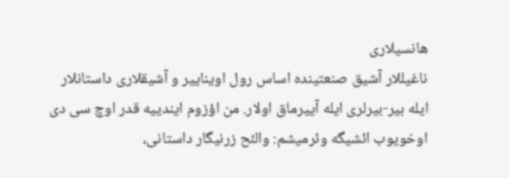هانسیلاری
ناغیللار آشیق صنعتینده اساس رول اویناییر و آشیقلاری داستانلار ایله بیر-بیرلری ایله آییرماق اولار. من اؤزوم ایندییه قدر اوچ سی دی اوخویوب ائشیگه وئرمیشم: والئح زرنیگار داستانی،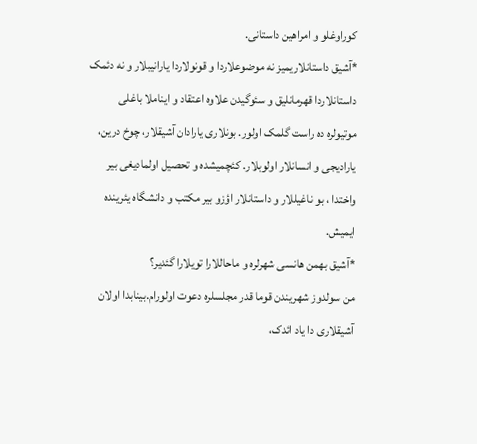کوراوغلو و امراهین داستانی.
*آشیق داستانلاریمیز نه موضوعلاردا و قونولاردا یارانیبلار و نه دئمک
داستانلاردا قهرمانلیق و سئوگیدن علاوه اعتقاد و ایناملا باغلی موتیولره ده راست گلمک اولور. بونلاری یارادان آشیقلار، چوخ درین، یارادیجی و انسانلار اولوبلار. کئچمیشده و تحصیل اولمادیغی بیر واختدا ، بو ناغیللار و داستانلار اؤزو بیر مکتب و دانشگاه یئرینده ایمیش.
*آشیق بهمن هانسی شهرلره و ماحاللارا تویلارا گئدیر؟
من سولدوز شهریندن قوما قدر مجلسلره دعوت اولورام.بینابدا اولان آشیقلاری دا یاد ائدک،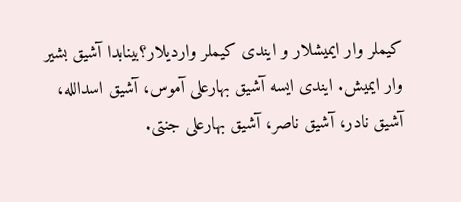کیملر وار ایمیشلار و ایندی کیملر واردیلار؟بینابدا آشیق بشیر وار ایمیش. ایندی ایسه آشیق بهارعلی آموس، آشیق اسدالله، آشیق نادر، آشیق ناصر، آشیق بهارعلی جنتی.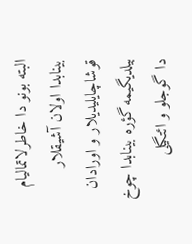البته بونو دا خاطرلاتمالیام بینابدا اولان آشیقلار قوشاچایلیدیلار و اورادان بیلدیگیمه گؤره بینابدا چوخ دا گوجلو و ائتگیلی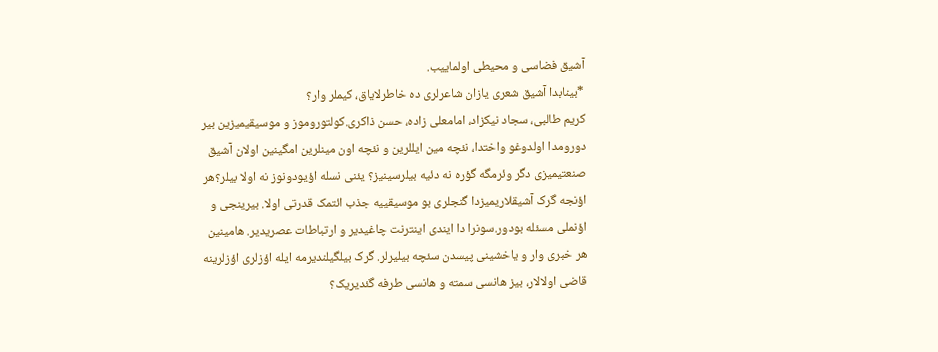آشیق فضاسی و محیطی اولماییب.
*بینابدا آشیق شعری یازان شاعرلری ده خاطرلایاق، کیملر وار؟
کریم طالبی، سجاد نیکزاد، امامعلی زاده، حسن ذاکری.کولتوروموز و موسیقیمیزین بیر دورومدا اولدوغو واختدا، نئچه مین ایللرین و نئچه اون مینلرین امگینین اولان آشیق صنعتیمیزی دگر وئرمگه گؤره نه دئیه بیلرسینیز؟ یئنی نسله اؤیودونوز نه اولا بیلر؟هر اؤنجه گرک آشیقلاریمیزدا گنجلری بو موسیقییه جذب ائتمک قدرتی اولا. بیرینجی و اؤنملی مسئله بودور.سونرا دا ایندی اینترنت چاغیدیر و ارتباطات عصریدیر. هامینین هر خبری وار و یاخشینی پیسدن سئچه بیلیرلر. گرک بیلگیلندیرمه ایله اؤزلری اؤزلرینه قاضی اولالار، بیز هانسی سمته و هانسی طرفه گئدیریک؟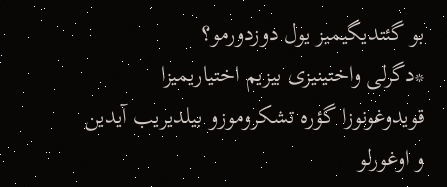بو گئتدیگیمیز یول دوزدورمو؟
*دگرلی واختینیزی بیزیم اختیاریمیزا قویدوغونوزا گؤره تشکروموزو بیلدیریب آیدین و اوغورلو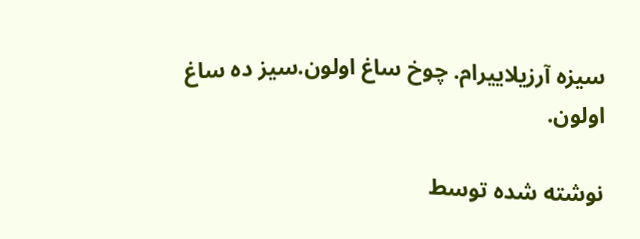سیزه آرزیلاییرام. چوخ ساغ اولون.سیز ده ساغ اولون.

نوشته شده توسط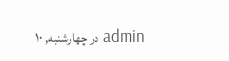admin در چهارشنبه, ۱۰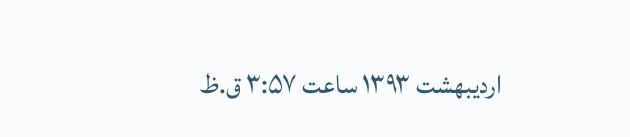اردیبهشت ۱۳۹۳ ساعت ۳:۵۷ ق.ظ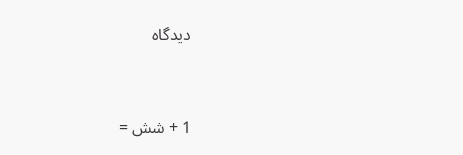دیدگاه


1 + شش =